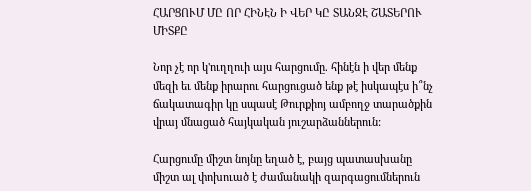ՀԱՐՑՈՒՄ ՄԸ ՈՐ ՀԻՆԷՆ Ի ՎԵՐ ԿԸ ՏԱՆՋԷ ՇԱՏԵՐՈՒ ՄԻՏՔԸ

Նոր չէ որ կ'ուղղուի այս հարցումը. հինէն ի վեր մենք մեզի եւ մենք իրարու հարցուցած ենք թէ իսկապէս ի՞նչ ճակատագիր կը սպասէ Թուրքիոյ ամբողջ տարածքին վրայ մնացած հայկական յուշարձաններուն:

Հարցումը միշտ նոյնը եղած է, բայց պատասխանը միշտ ալ փոխուած է ժամանակի զարգացումներուն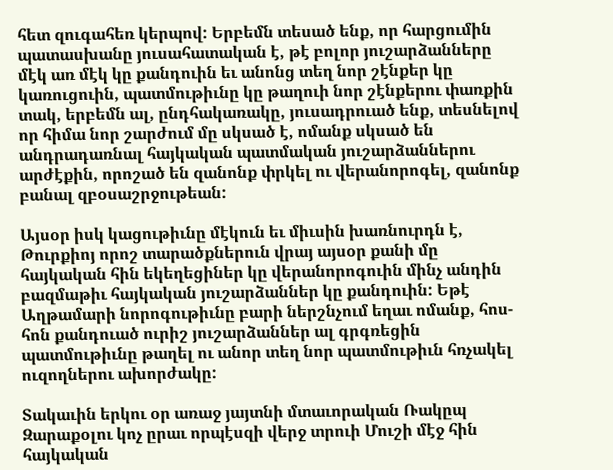հետ զուգահեռ կերպով: Երբեմն տեսած ենք, որ հարցումին պատասխանը յուսահատական է, թէ բոլոր յուշարձանները մէկ առ մէկ կը քանդուին եւ անոնց տեղ նոր շէնքեր կը կառուցուին, պատմութիւնը կը թաղուի նոր շէնքերու փառքին տակ, երբեմն ալ, ընդհակառակը, յուսադրուած ենք, տեսնելով որ հիմա նոր շարժում մը սկսած է, ոմանք սկսած են անդրադառնալ հայկական պատմական յուշարձաններու արժէքին, որոշած են զանոնք փրկել ու վերանորոգել, զանոնք բանալ զբօսաշրջութեան:

Այսօր իսկ կացութիւնը մէկուն եւ միւսին խառնուրդն է, Թուրքիոյ որոշ տարածքներուն վրայ այսօր քանի մը հայկական հին եկեղեցիներ կը վերանորոգուին մինչ անդին բազմաթիւ հայկական յուշարձաններ կը քանդուին: Եթէ Աղթամարի նորոգութիւնը բարի ներշնչում եղաւ ոմանք, հոս-հոն քանդուած ուրիշ յուշարձաններ ալ գրգռեցին պատմութիւնը թաղել ու անոր տեղ նոր պատմութիւն հռչակել ուզողներու ախորժակը:

Տակաւին երկու օր առաջ յայտնի մտաւորական Ռակըպ Զարաքօլու կոչ ըրաւ որպէսզի վերջ տրուի Մուշի մէջ հին հայկական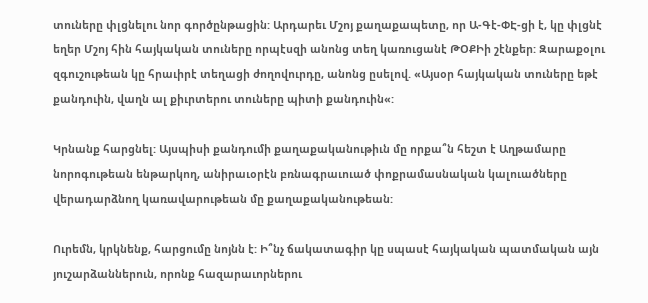տուները փլցնելու նոր գործընթացին: Արդարեւ Մշոյ քաղաքապետը, որ Ա-Գէ-ՓԷ-ցի է, կը փլցնէ եղեր Մշոյ հին հայկական տուները որպէսզի անոնց տեղ կառուցանէ ԹՕՔԻի շէնքեր: Զարաքօլու զգուշութեան կը հրաւիրէ տեղացի ժողովուրդը, անոնց ըսելով. «Այսօր հայկական տուները եթէ քանդուին, վաղն ալ քիւրտերու տուները պիտի քանդուին«:

Կրնանք հարցնել: Այսպիսի քանդումի քաղաքականութիւն մը որքա՞ն հեշտ է Աղթամարը նորոգութեան ենթարկող, անիրաւօրէն բռնագրաւուած փոքրամասնական կալուածները վերադարձնող կառավարութեան մը քաղաքականութեան:

Ուրեմն, կրկնենք, հարցումը նոյնն է: Ի՞նչ ճակատագիր կը սպասէ հայկական պատմական այն յուշարձաններուն, որոնք հազարաւորներու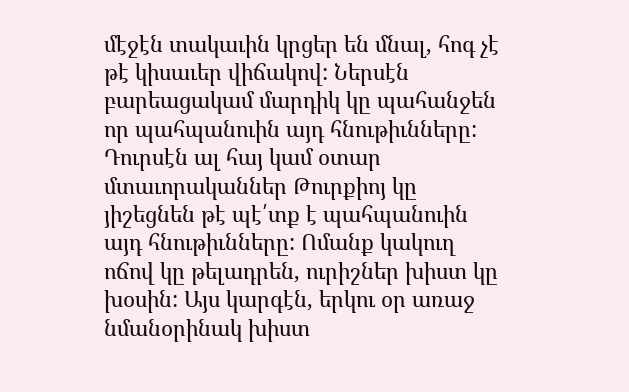մէջէն տակաւին կրցեր են մնալ, հոգ չէ թէ կիսաւեր վիճակով: Ներսէն բարեացակամ մարդիկ կը պահանջեն որ պահպանուին այդ հնութիւնները: Դուրսէն ալ հայ կամ օտար մտաւորականներ Թուրքիոյ կը յիշեցնեն թէ պէ՛տք է պահպանուին այդ հնութիւնները: Ոմանք կակուղ ոճով կը թելադրեն, ուրիշներ խիստ կը խօսին: Այս կարգէն, երկու օր առաջ նմանօրինակ խիստ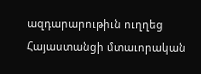ազդարարութիւն ուղղեց Հայաստանցի մտաւորական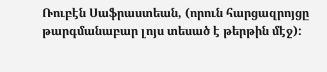Ռուբէն Սաֆրաստեան, (որուն հարցազրոյցը թարգմանաբար լոյս տեսած է թերթին մէջ):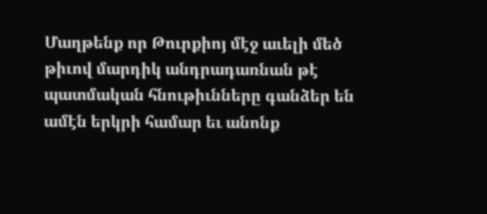Մաղթենք որ Թուրքիոյ մէջ աւելի մեծ թիւով մարդիկ անդրադառնան թէ պատմական հնութիւնները գանձեր են ամէն երկրի համար եւ անոնք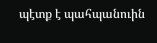պէտք է պահպանուին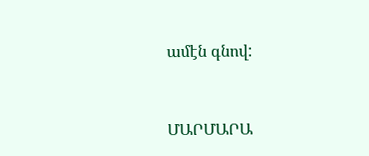ամէն գնով:



ՄԱՐՄԱՐԱ